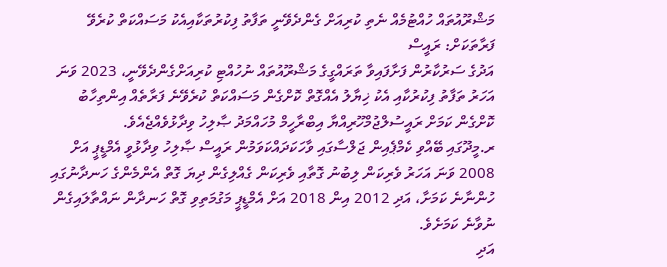މަޝްރޫއުތައް ހުއްޓުމެއް ނެތި ކުރިއަށް ގެންދެވޭނީ ތަފާތު ފިކުރުތަކާއިއެކު މަސައްކަތް ކުރެވޭ ފަރާތަކަށް: ރައީސް
އަދުގެ ސަރުކާރުން ފަށާފައިވާ ތަރައްގީގެ މަޝްރޫއުތައް ނުހުއްޓި ކުރިއަށްގެންދެވޭނީ، 2023 ވަނަ އަހަރު ތަފާތު ފިކުރުކާއި އެކު ޚިޔާލު އެއްގޮތް ކޮށްގެން މަސައްކަތް ކުރެވޭނެ ފަރާތެއް އިންތިހާބު ކޮށްގެން ކަމަށް ރައީސުލްޖުމްހޫރިއްޔާ އިބްރާހީމް މުހައްމަދު ޞާލިހު ވިދާޅުވެއްޖެއެވެ.
ރ.މީދޫގައި ބޭއްވި ކެމްޕެއިން ޖަލްސާގައި ވާހަކަދައްކަވަމުން ރައީސް ޞާލިހު ވިދާޅުވީ އެމްޑީޕީ އަށް 2008 ވަނަ އަހަރު ވެރިކަން ލިބުނު ގޮތާއި ވެރިކަން ގެއްލިގެން ދިޔަ ގޮތް އެންމެންގެ ހަނދާނުގައި ހުންނާނެ ކަމަށާ، އަދި 2012 އިން 2018 އަށް އެމްޑީޕީ މަގުމަތިވި ގޮތް ހަނދާން ނައްތާލައިގެން ނުވާނެ ކަމަށެވެ.
އަދި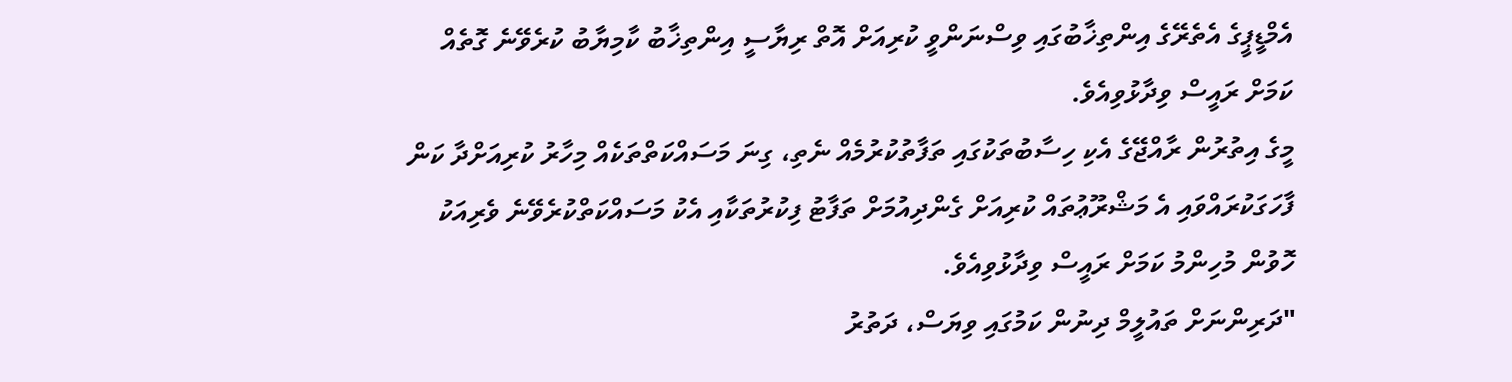އެމްޑީޕީގެ އެތެރޭގެ އިންތިޚާބުގައި ވިސްނަންވީ ކުރިއަށް އޮތް ރިޔާސީ އިންތިޚާބު ކާމިޔާބު ކުރެވޭނެ ގޮތެއް ކަމަށް ރައީސް ވިދާޅުވިއެވެ.
މީގެ އިތުރުން ރާއްޖޭގެ އެކި ހިސާބުތަކުގައި ތަފާތުކުރުމެއް ނެތި، ގިނަ މަސައްކަތްތަކެއް މިހާރު ކުރިއަށްދާ ކަން ފާހަގަކުރައްވައި އެ މަޝްރޫޢުތައް ކުރިއަށް ގެންދިއުމަށް ތަފާޓު ފިކުރުތަކާއި އެކު މަސައްކަތްކުރެވޭނެ ވެރިއަކު ހޮވުން މުހިންމު ކަމަށް ރައީސް ވިދާޅުވިއެވެ.
"ދަރިންނަށް ތައުލީމް ދިނުން ކަމުގައި ވިޔަސް، ދަތުރު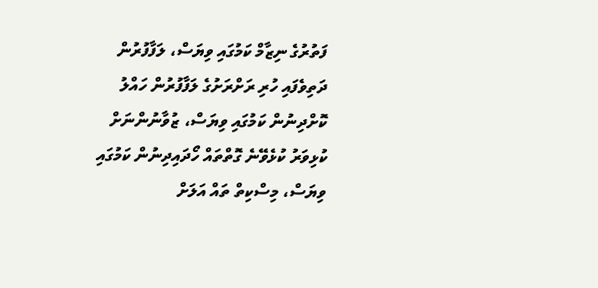ފަތުރުގެ ނިޒާމް ކަމުގައި ވިޔަސް، ލަފާފުރުން ދަތިވެފައި ހުރި ރަށްރަށުގެ ލަފާފުރުން ހައްލު ކޮށްދިނުން ކަމުގައި ވިޔަސް، ޒުވާނުންނަށް ކުޅިވަރު ކުޅެވޭނެ ގޮތްތައް ހޯދައިދިނުން ކަމުގައި ވިޔަސް، މިސްކިތް ތައް އަލަށް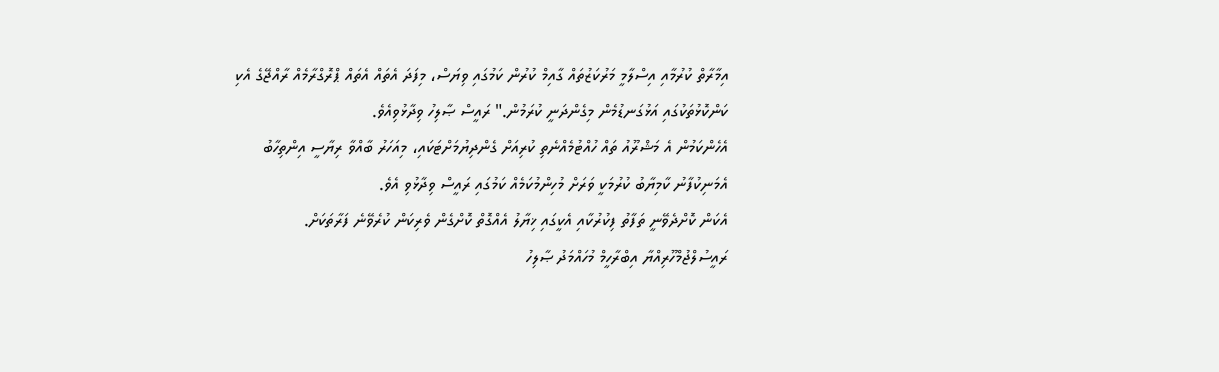އިމާރާތް ކުރުމާއި އިސްލާމީ މަރުކަޒުތައް ގާއިމް ކުރުން ކަމުގައި ވިޔަސް، މިފަދަ އެތައް އެތައް ޕްރޮގްރާމެއް ރާއްޖޭގެ އެކި ކަންކޮޅުތަކުގައި އަޅުގަނޑުމެން މިގެންދަނީ ކުރަމުން." ރައީސް ޞާލިހު ވިދާޅުވިއެވެ.
އެހެންކަމުން އެ މަޝްރޫއު ތައް ހުއްޓުމެއްނެތި ކުރިއަށް ގެންދިޔުމަށްޓަކައި، މިއަހަރު ބާއްވާ ރިޔާސީ އިންތިހާބު އެމަނިކުފާނު ކާމިޔާބު ކުރުމަކީ ވަރަށް މުހިންމުކަމެއް ކަމުގައި ރައީސް ވިދާޅުވި އެވެ.
އެކަން ކޮށްދެވޭނީ ތަފާތު ފިކުރުކާއި އެކީގައި ޚިޔާލު އެއްގޮތް ކޮށްގެން ވެރިކަން ކުރެވޭނެ ފަރާތަކަށް.
ރައީސުލްޖުމްހޫރިއްޔާ އިބްރާހީމް މުހައްމަދު ޞާލިހު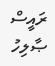ރައީސް ޞާލިހު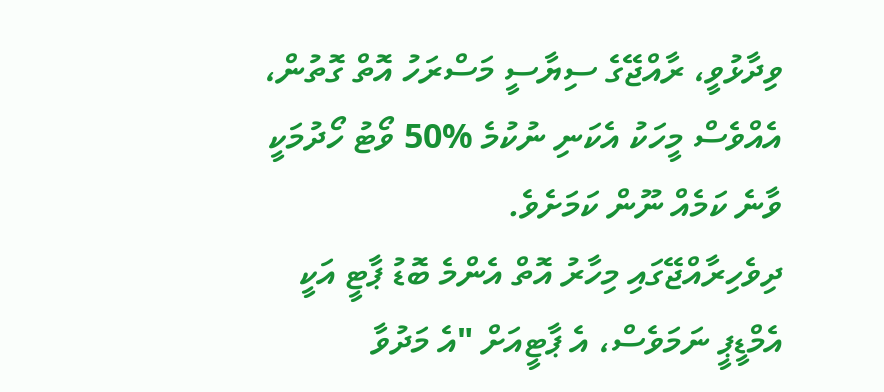ވިދާޅުވީ، ރާއްޖޭގެ ސިޔާސީ މަސްރަހު އޮތް ގޮތުން، އެއްވެސް މީހަކު އެކަނި ނުކުމެ %50 ވޯޓު ހޯދުމަކީ ވާނެ ކަމެއް ނޫން ކަމަށެވެ.
ދިވެހިރާއްޖޭގައި މިހާރު އޮތް އެންމެ ބޮޑު ޕާޓީ އަކީ އެމްޑީޕީ ނަމަވެސް، އެ ޕާޓީއަށް "އެ މަދުވާ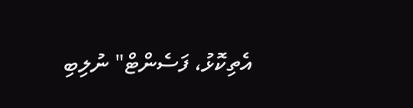އެތިކޮޅު، ފަސެންޓް" ނުލިބި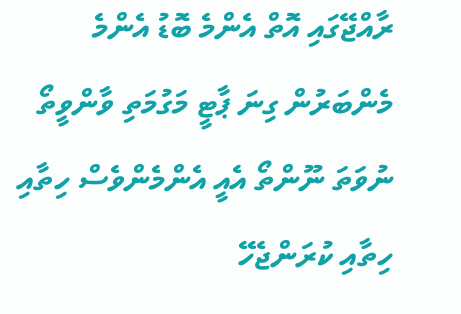ރާއްޖޭގައި އޮތް އެންމެ ބޮޑު އެންމެ މެންބަރުން ގިނަ ޕާޓީ މަގުމަތި ވާންވީތޯ ނުވަތަ ނޫންތޯ އެއީ އެންމެންވެސް ހިތާއި ހިތާއި ކުރަންޖެހޭ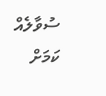ސުވާލެއް ކަމަށް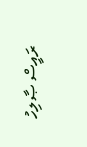ރައީސް ޞާލިހު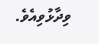ވިދާޅުވިއެވެ.